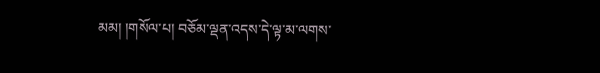མམ། །གསོལ་པ། བཅོམ་ལྡན་འདས་དེ་ལྟ་མ་ལགས་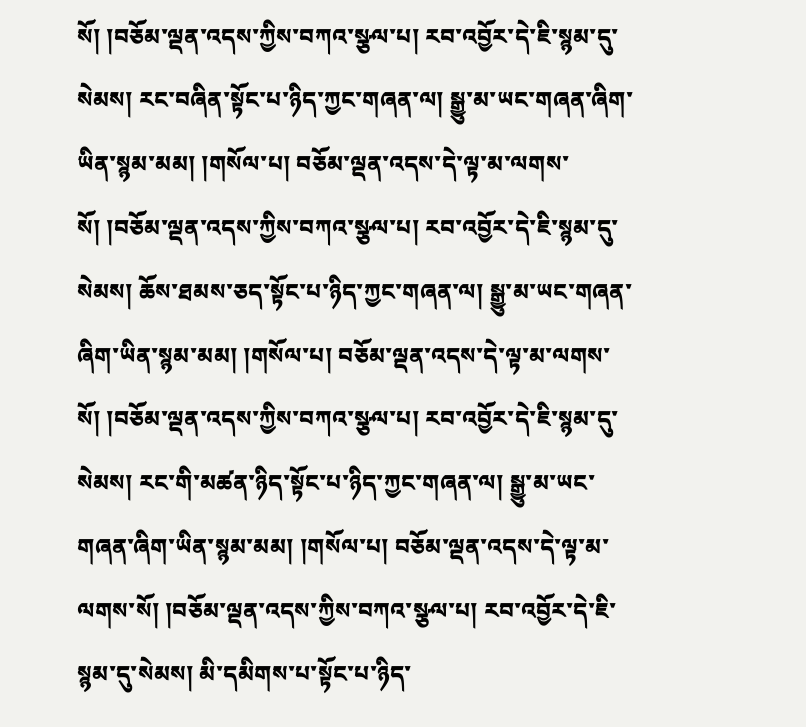སོ། །བཅོམ་ལྡན་འདས་ཀྱིས་བཀའ་སྩལ་པ། རབ་འབྱོར་དེ་ཇི་སྙམ་དུ་སེམས། རང་བཞིན་སྟོང་པ་ཉིད་ཀྱང་གཞན་ལ། སྒྱུ་མ་ཡང་གཞན་ཞིག་ཡིན་སྙམ་མམ། །གསོལ་པ། བཅོམ་ལྡན་འདས་དེ་ལྟ་མ་ལགས་སོ། །བཅོམ་ལྡན་འདས་ཀྱིས་བཀའ་སྩལ་པ། རབ་འབྱོར་དེ་ཇི་སྙམ་དུ་སེམས། ཆོས་ཐམས་ཅད་སྟོང་པ་ཉིད་ཀྱང་གཞན་ལ། སྒྱུ་མ་ཡང་གཞན་ཞིག་ཡིན་སྙམ་མམ། །གསོལ་པ། བཅོམ་ལྡན་འདས་དེ་ལྟ་མ་ལགས་སོ། །བཅོམ་ལྡན་འདས་ཀྱིས་བཀའ་སྩལ་པ། རབ་འབྱོར་དེ་ཇི་སྙམ་དུ་སེམས། རང་གི་མཚན་ཉིད་སྟོང་པ་ཉིད་ཀྱང་གཞན་ལ། སྒྱུ་མ་ཡང་གཞན་ཞིག་ཡིན་སྙམ་མམ། །གསོལ་པ། བཅོམ་ལྡན་འདས་དེ་ལྟ་མ་ལགས་སོ། །བཅོམ་ལྡན་འདས་ཀྱིས་བཀའ་སྩལ་པ། རབ་འབྱོར་དེ་ཇི་སྙམ་དུ་སེམས། མི་དམིགས་པ་སྟོང་པ་ཉིད་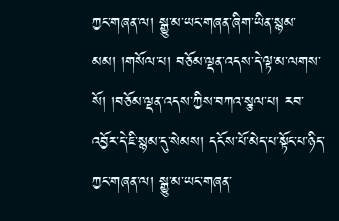ཀྱང་གཞན་ལ། སྒྱུ་མ་ཡང་གཞན་ཞིག་ཡིན་སྙམ་མམ། །གསོལ་པ། བཅོམ་ལྡན་འདས་དེ་ལྟ་མ་ལགས་སོ། །བཅོམ་ལྡན་འདས་ཀྱིས་བཀའ་སྩལ་པ། རབ་འབྱོར་དེ་ཇི་སྙམ་དུ་སེམས། དངོས་པོ་མེད་པ་སྟོང་པ་ཉིད་ཀྱང་གཞན་ལ། སྒྱུ་མ་ཡང་གཞན་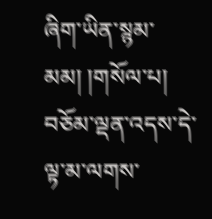ཞིག་ཡིན་སྙམ་མམ། །གསོལ་པ། བཅོམ་ལྡན་འདས་དེ་ལྟ་མ་ལགས་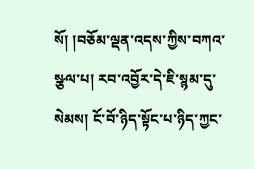སོ། །བཅོམ་ལྡན་འདས་ཀྱིས་བཀའ་སྩལ་པ། རབ་འབྱོར་དེ་ཇི་སྙམ་དུ་སེམས། ངོ་བོ་ཉིད་སྟོང་པ་ཉིད་ཀྱང་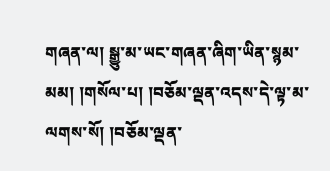གཞན་ལ། སྒྱུ་མ་ཡང་གཞན་ཞིག་ཡིན་སྙམ་མམ། །གསོལ་པ། །བཅོམ་ལྡན་འདས་དེ་ལྟ་མ་ལགས་སོ། །བཅོམ་ལྡན་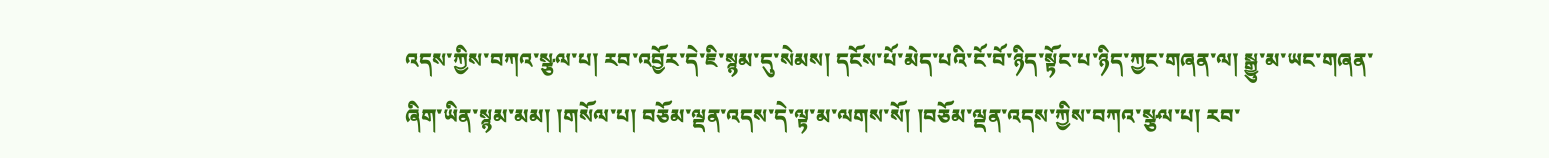འདས་ཀྱིས་བཀའ་སྩལ་པ། རབ་འབྱོར་དེ་ཇི་སྙམ་དུ་སེམས། དངོས་པོ་མེད་པའི་ངོ་བོ་ཉིད་སྟོང་པ་ཉིད་ཀྱང་གཞན་ལ། སྒྱུ་མ་ཡང་གཞན་ཞིག་ཡིན་སྙམ་མམ། །གསོལ་པ། བཅོམ་ལྡན་འདས་དེ་ལྟ་མ་ལགས་སོ། །བཅོམ་ལྡན་འདས་ཀྱིས་བཀའ་སྩལ་པ། རབ་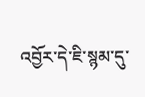འབྱོར་དེ་ཇི་སྙམ་དུ་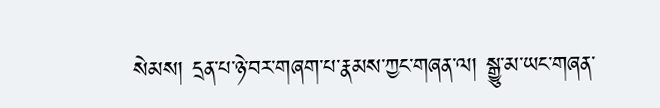སེམས། དྲན་པ་ཉེ་བར་གཞག་པ་རྣམས་ཀྱང་གཞན་ལ། སྒྱུ་མ་ཡང་གཞན་